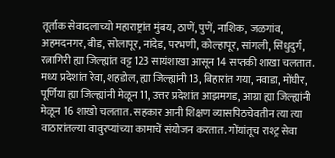तूर्ताक सेवादलाच्यो महाराष्ट्रांत मुंबय, ठाणें, पुणें, नाशिक, जळगांव, अहमदनगर, बीड, सोलापूर, नांदेड, परभणी, कोल्हापूर, सांगली, सिंधुदुर्ग, रत्नागिरी ह्या जिल्ह्यांत वट्ट 123 सायंशाखा आसून 14 सप्तकी शाखा चलतात. मध्य प्रदेशांत रेवा, शहडोल, ह्या जिल्ह्यांनी 13, बिहारांत गया, नवाडा, मोंघीर, पूर्णिया ह्या जिल्ह्यांनी मेळून 11, उत्तर प्रदेशांत आझमगड, आग्रा ह्या जिल्ह्यांनी मेळून 16 शाखो चलतात. सहकार आनी शिक्षण व्यासपिठचेवतीन त्या त्या वाठारांतल्या वावुरप्यांच्या कामाचें संयोजन करतात. गोंयांतूच राश्ट्र सेवा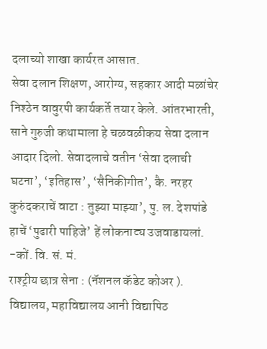दलाच्यो शाखा कार्यरत आसात.
सेवा दलान शिक्षण, आरोग्य, सहकार आदी मळांचेर निश्ठेन वावुरपी कार्यकर्ते तयार केले. आंतरभारती, साने गुरुजी कथामाला हे चळवळीकय सेवा दलान आदार दिलो. सेवादलाचे वतीन ‘सेवा दलाची घटना’, ‘इतिहास’, ‘सैनिकीगीत’, कै. नरहर कुरुंदकराचें वाटा : तुझ्या माझ्या’, पु. ल. देशपांडे हाचें ‘पुढारी पाहिजे’ हें लोकनाट्य उजवाडायलां. -कों. वि. सं. मं.
राश्ट्रीय छात्र सेना : (नॅशनल कॅडेट कोअर ). विद्यालय, महाविद्यालय आनी विद्यापिठ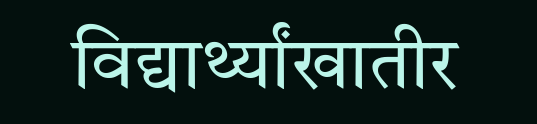विद्यार्थ्यांखातीर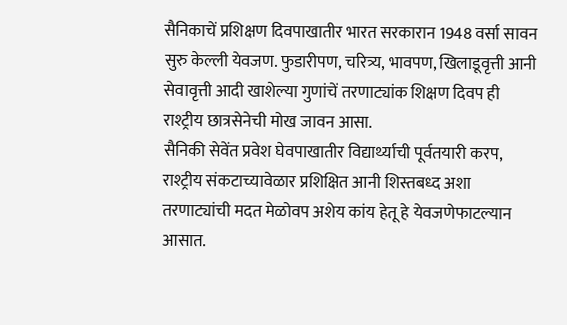सैनिकाचें प्रशिक्षण दिवपाखातीर भारत सरकारान 1948 वर्सा सावन सुरु केल्ली येवजण. फुडारीपण, चरित्र्य, भावपण, खिलाडूवृत्ती आनी सेवावृत्ती आदी खाशेल्या गुणांचें तरणाट्यांक शिक्षण दिवप ही राश्ट्रीय छात्रसेनेची मोख जावन आसा.
सैनिकी सेवेंत प्रवेश घेवपाखातीर विद्यार्थ्याची पूर्वतयारी करप, राश्ट्रीय संकटाच्यावेळार प्रशिक्षित आनी शिस्तबध्द अशा तरणाट्यांची मदत मेळोवप अशेय कांय हेतू हे येवजणेफाटल्यान आसात.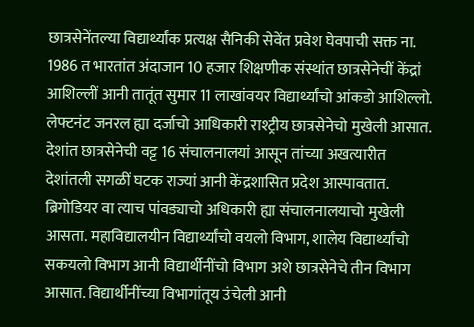छात्रसेनेंतल्या विद्यार्थ्यांक प्रत्यक्ष सैनिकी सेवेंत प्रवेश घेवपाची सक्त ना. 1986 त भारतांत अंदाजान 10 हजार शिक्षणीक संस्थांत छात्रसेनेचीं केंद्रां आशिल्लीं आनी तातूंत सुमार 11 लाखांवयर विद्यार्थ्यांचो आंकडो आशिल्लो. लेफ्टनंट जनरल ह्या दर्जाचो आधिकारी राश्ट्रीय छात्रसेनेचो मुखेली आसात. देशांत छात्रसेनेची वट्ट 16 संचालनालयां आसून तांच्या अखत्यारीत देशांतली सगळीं घटक राज्यां आनी केंद्रशासित प्रदेश आस्पावतात. ब्रिगोडियर वा त्याच पांवड्याचो अधिकारी ह्या संचालनालयाचो मुखेली आसता. महाविद्यालयीन विद्यार्थ्यांचो वयलो विभाग, शालेय विद्यार्थ्यांचो सकयलो विभाग आनी विद्यार्थीनींचो विभाग अशे छात्रसेनेचे तीन विभाग आसात. विद्यार्थीनींच्या विभागांतूय उंचेली आनी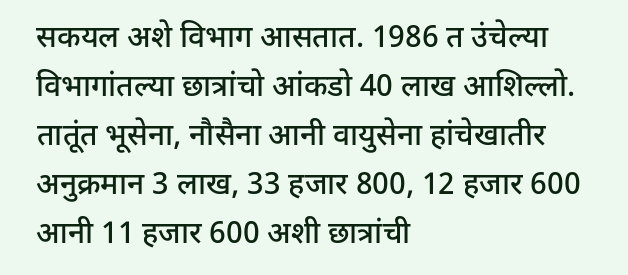सकयल अशे विभाग आसतात. 1986 त उंचेल्या विभागांतल्या छात्रांचो आंकडो 40 लाख आशिल्लो. तातूंत भूसेना, नौसैना आनी वायुसेना हांचेखातीर अनुक्रमान 3 लाख, 33 हजार 800, 12 हजार 600 आनी 11 हजार 600 अशी छात्रांची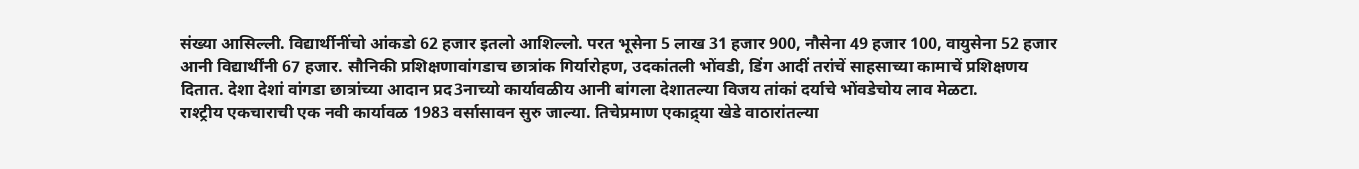संख्या आसिल्ली. विद्यार्थीनींचो आंकडो 62 हजार इतलो आशिल्लो. परत भूसेना 5 लाख 31 हजार 900, नौसेना 49 हजार 100, वायुसेना 52 हजार आनी विद्यार्थींनी 67 हजार. सौनिकी प्रशिक्षणावांगडाच छात्रांक गिर्यारोहण, उदकांतली भोंवडी, डिंग आदीं तरांचें साहसाच्या कामाचें प्रशिक्षणय दितात. देशा देशां वांगडा छात्रांच्या आदान प्रद3नाच्यो कार्यावळीय आनी बांगला देशातल्या विजय तांकां दर्याचे भोंवडेचोय लाव मेळटा.
राश्ट्रीय एकचाराची एक नवी कार्यावळ 1983 वर्सासावन सुरु जाल्या. तिचेप्रमाण एकाद्र्या खेडे वाठारांतल्या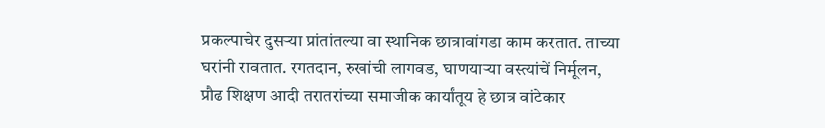प्रकल्पाचेर दुसऱ्या प्रांतांतल्या वा स्थानिक छात्रावांगडा काम करतात. ताच्या घरांनी रावतात. रगतदान, रुखांची लागवड, घाणयाऱ्या वस्त्यांचें निर्मूलन, प्रौढ शिक्षण आदी तरातरांच्या समाजीक कार्यांतूय हे छात्र वांटेकार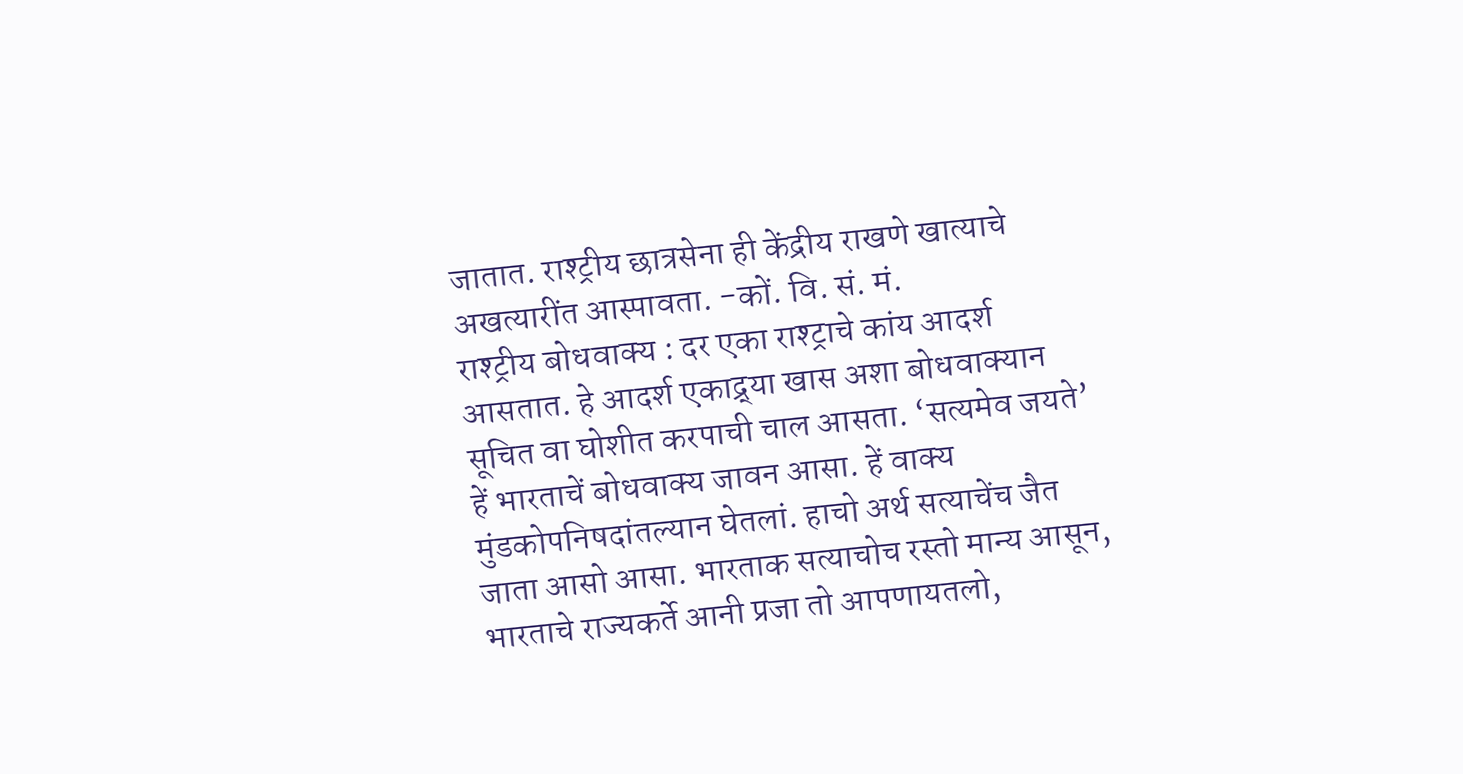जातात. राश्ट्रीय छात्रसेना ही केंद्रीय राखणे खात्याचे अखत्यारींत आस्पावता. -कों. वि. सं. मं.
राश्ट्रीय बोधवाक्य : दर एका राश्ट्राचे कांय आदर्श आसतात. हे आदर्श एकाद्र्या खास अशा बोधवाक्यान सूचित वा घोशीत करपाची चाल आसता. ‘सत्यमेव जयते’ हें भारताचें बोधवाक्य जावन आसा. हें वाक्य मुंडकोपनिषदांतल्यान घेतलां. हाचो अर्थ सत्याचेंच जैत जाता आसो आसा. भारताक सत्याचोच रस्तो मान्य आसून, भारताचे राज्यकर्ते आनी प्रजा तो आपणायतलो,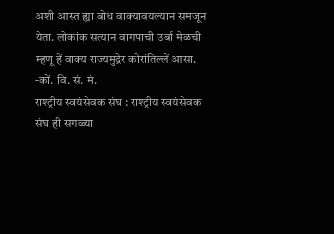अशी आस्त ह्या बोध वाक्यावयल्यान समजून येता. लोकांक सत्यान वागपाची उर्बा मेळची म्हणू हें वाक्य राज्यमुद्रेर कोरांतिल्लें आसा.
-कों. वि. सं. मं.
राश्ट्रीय स्वयंसेवक संघ : राश्ट्रीय स्वयंसेवक संघ ही सगळ्या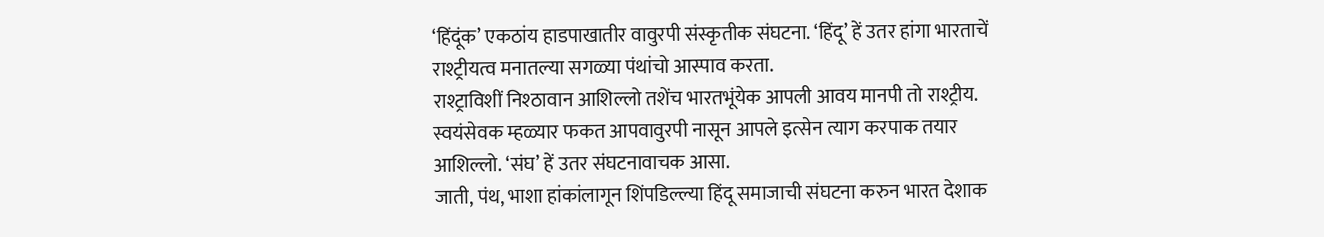‘हिंदूंक’ एकठांय हाडपाखातीर वावुरपी संस्कृतीक संघटना. ‘हिंदू’ हें उतर हांगा भारताचें राश्ट्रीयत्व मनातल्या सगळ्या पंथांचो आस्पाव करता.
राश्ट्राविशीं निश्ठावान आशिल्लो तशेंच भारतभूंयेक आपली आवय मानपी तो राश्ट्रीय. स्वयंसेवक म्हळ्यार फकत आपवावुरपी नासून आपले इत्सेन त्याग करपाक तयार आशिल्लो. ‘संघ’ हें उतर संघटनावाचक आसा.
जाती, पंथ, भाशा हांकांलागून शिंपडिल्ल्या हिंदू समाजाची संघटना करुन भारत देशाक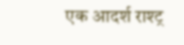एक आदर्श राश्ट्र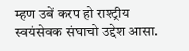म्हण उबें करप हो राश्ट्रीय स्वयंसेवक संघाचो उद्देश आसा.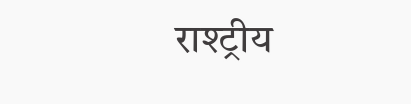राश्ट्रीय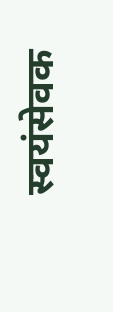स्वयंसेवक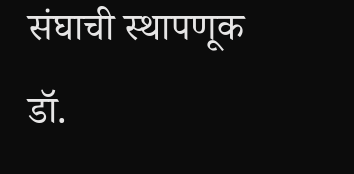संघाची स्थापणूक डॉ.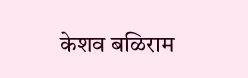केशव बळिराम